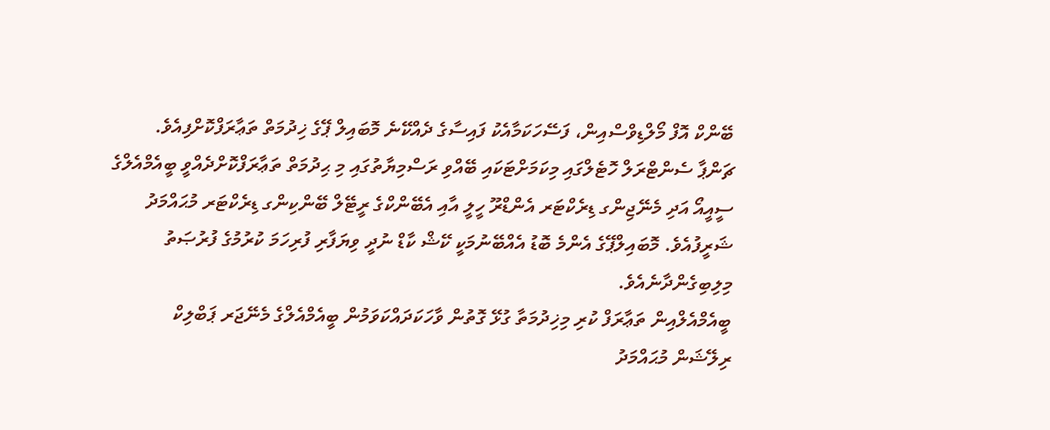ބޭންކް އޮފް މޯލްޑިވްސްއިން، ފަސޭހަކަމާއެކު ފައިސާގެ ދެއްކޭނެ މޮބައިލް ޕޭގެ ޚިދުމަތް ތަޢާރަފްކޮށްފިއެވެ.
ޗަންޕާ ސެންޓްރަލް ހޮޓެލްގައި މިކަމަށްޓަކައި ބޭއްވި ރަސްމިޔާތުގައި މި ޙިދުމަތް ތަޢާރަފްކޮށްދެއްވީ ބީއެމްއެލްގެ ސީއީއޯ އަދި މެނޭޖިންގ ޑިރެކްޓަރ އެންޑްރޫ ހީލީ އާއި އެބޭންކްގެ ރީޓޭލް ބޭންކިންގ ޑިރެކްޓަރ މުޙައްމަދު ޝަރީފުއެވެ. މޮބައިލްޕޭގެ އެންމެ ބޮޑު އެއްބޭނުމަކީ ކޭޝް ކާޑް ނުދީ ވިޔަފާރި ފުރިހަމަ ކުރުމުގެ ފުރުޞަތު މިލިބިގެންދާނެއެވެ.
ބީއެމްއެލްއިން ތަޢާރަފް ކުރި މިޚިދުމަތާ ގުޅޭ ގޮތުން ވާހަކަދައްކަވަމުން ބީއެމްއެލްގެ މެނޭޖަރ ޕަބްލިކް ރިލޭޝަން މުޙައްމަދު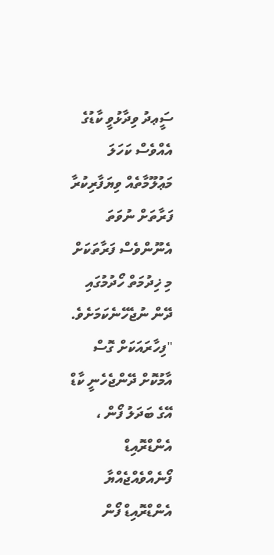ސަީޢދު ވިދާޅުވީ ކާޑުގެ އެއްވެސް ކަހަލަ މަޢުލޫމާތެއް ވިޔަފާރިކުރާ ފަރާތަށް ނުވަތަ އެނޫންވެސް ފަރާތަކަށް މި ޚިދުމަތް ހޯދުމުގައި ދޭން ނުޖެހޭނެކަމަށެވެ.
"ފިހާރައަކަށް ގޮސް އާމުކޮށް ދޭންޖެހެނީ ކާޑް އޭގެ ބަދަލު ފޯން ، އެންޑްރޮއިޑް ފޯނެއްވެއްޖެއްޔާ އެންޑްރޮއިޑް ފޯން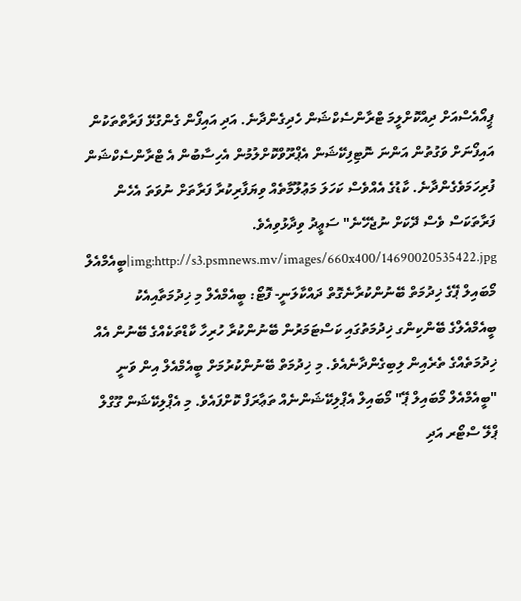ޕީއޯއެސްއަށް ދިއްކޮށްލީމަ ޓްރާންސެކްޝަން ހެދިގެންދާނެ. އަދި އައިފޯން ގެންގުޅޭ ފަރާތްތަކުން އައިފޯނަށް ވަގުތުން އަންނަ ނޮޓިފިކޭޝަން އެޕްރޫވްކޮށްލުމުން އެހިސާބުން އެ ޓްރާންސެކްޝަން ފުރިހަމަވެގެންދާނެ. ކާޑުގެ އެއްވެސް ކަހަލަ މަޢުލޫމާތެއް ވިޔަފާރިކުރާ ފަރާތަށް ނުވަތަ އެހެން ފަރާތަކަސް ވެސް ދޭކަށް ނުޖެހޭނެ" ސަޢީދު ވިދާޅުވިއެވެ.
img:http://s3.psmnews.mv/images/660x400/14690020535422.jpg|ބީއެމްއެލް މޯބައިލް ޕޭގެ ޚިދުމަތް ބޭނުންކުރާނެގޮތް ދައްކާލަނީ- ފޮޓޯ: ބީއެމްއެލް މި ޚިދުމަތާއިއެކު ބީއެމްއެލްގެ ބޭންކިންގ ޚިދުމަތުގައި ކަސްޓަމަރުން ބޭނުންކުރާ ހުރިހާ ކާޑްތަކެއްގެ ބޭނުން އެއް ޚިދުމަތެއްގެ ތެރެއިން ލިބިގެންދާނެއެވެ. މި ޚިދުމަތް ބޭނުންކުރުމަށް ބީއެމްއެލް އިން ވަނީ "ބީއެމްއެލް މޯބައިލް ޕޭ" މޯބައިލް އެޕްލިކޭޝަންނެއް ތަޢާރަފް ކޮށްފައެވެ. މި އެޕްލިކޭޝަން ގޫގްލް ޕްލޭ ސްޓޯރ އަދި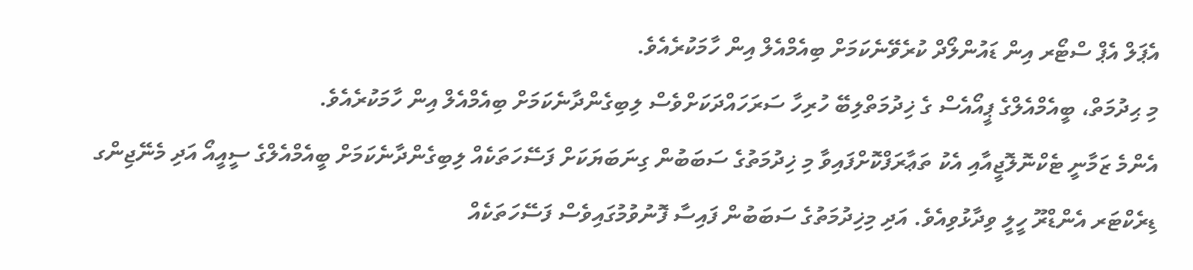އެޕަލް އެޕް ސްޓޯރ އިން ޑައުންލޯދް ކުރެވޭނެކަމަށް ބިއެމްއެލް އިން ހާމަކުރެއެވެ.
މި ޙިދުމަތް، ބީއެމްއެލްގެ ޕީއޯއެސް ގެ ޚިދުމަތްލިބޭ ހުރިހާ ސަރަހައްދަކަށްވެސް ލިބިގެންދާނެކަމަށް ބިއެމްއެލް އިން ހާމަކުރެއެވެ.
އެންމެ ޒަމާނީ ޓެކްނޮލޮޖީއާއި އެކު ތަޢާރަފްކޮށްފައިވާ މި ޚިދުމަތުގެ ސަބަބުން ގިނަބަޔަކަށް ފަސޭހަތަކެއް ލިބިގެންދާނެކަމަށް ބީއެމްއެލްގެ ސީއީއޯ އަދި މެނޭޖިންގ ޑިރެކްޓަރ އެންޑްރޫ ހީލީ ވިދާޅުވިއެވެ. އަދި މިޚިދުމަތުގެ ސަބަބުން ފައިސާ ފޮނުވުމުގައިވެސް ފަސޭހަތަކެއް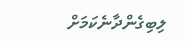ލިބިގެންދާނެކަމަށް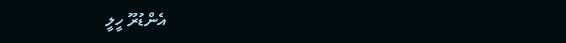އެންޑުރޫ ހީލީ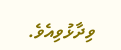ވިދާޅުވިއެވެ.